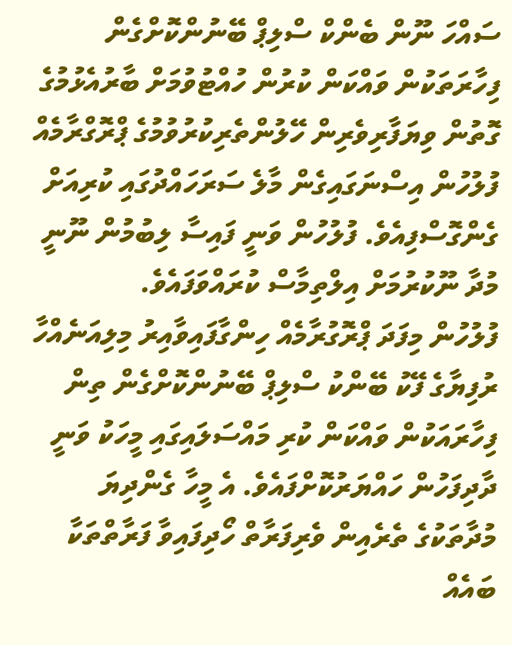ސައްހަ ނޫން ބެންކް ސްލިޕް ބޭނުންކޮށްގެން ފިހާރަތަކުން ވައްކަން ކުރުން ހުއްޓުވުމަށް ބާރުއެޅުމުގެ ގޮތުން ވިޔަފާރިވެރިން ހޭލުންތެރިކުރުވުމުގެ ޕްރޮގްރާމެއް ފުލުހުން އިސްނަގައިގެން މާލެ ސަރަހައްދުގައި ކުރިއަށް ގެންގޮސްފިއެވެ. ފުލުހުން ވަނީ ފައިސާ ލިބުމުން ނޫނީ މުދާ ނޫކުރުމަށް އިލްތިމާސް ކުރައްވަފައެވެ.
ފުލުހުން މިފަދަ ޕްރޮގުރާމެއް ހިންގާފައިވާއިރު މިލިއަނެއްހާ ރުފިޔާގެ ފޭކު ބޭންކު ސްލިޕް ބޭނުންކޮށްގެން ތިން ފިހާރައަކުން ވައްކަން ކުރި މައްސަލައިގައި މީހަކު ވަނީ ދާދިފަހުން ހައްޔަރުކޮށްފައެވެ. އެ މީހާ ގެންދިޔަ މުދާތަކުގެ ތެރެއިން ވެރިފަރާތް ހޯދިފައިވާ ފަރާތްތަކާ ބައެއް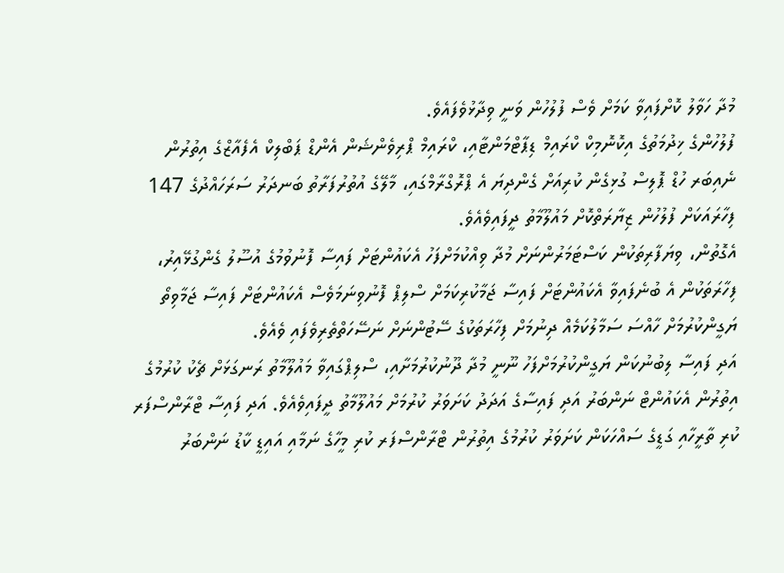މުދާ ހަވާލު ކޮށްފައިވާ ކަމަށް ވެސް ފުލުހުން ވަނީ ވިދާޅުވެފައެވެ.
ފުލުހުންގެ ޚިދުމަތުގެ އިކޮނޮމިކް ކްރައިމް ޑިޕާޓްމަންޓާއި، ކްރައިމް ޕްރިވެންޝަން އެންޑް ޕަބްލިކް އެފެއާޒްގެ އިތުރުން ނެއިބަރ ހުޑް ޕޮލިސް ގުޅިގެން ކުރިއަށް ގެންދިޔަ އެ ޕްރޮގްރާމްގައި، މާލޭގެ އުތުރުފަރާތު ބަނދަރު ސަރަހައްދުގެ 147 ފިހާރައަކަށް ފުލުހުން ޒިޔާރަތްކޮށް މައުލޫމާތު ދީފައިވެއެވެ.
އެގޮތުން، ވިޔަފާރިތަކުން ކަސްޓަމަރުންނަށް މުދާ ވިއްކުމަށްފަހު އެކައުންޓަށް ފައިސާ ފޮނުވުމުގެ އުސޫލު ގެންގުޅޭއިރު، ފިހާރަތަކުން އެ ބުނެފައިވާ އެކައުންޓަށް ފައިސާ ޖަމާކުރިކަމަށް ސްލިޕް ފޮނުވިނަމަވެސް އެކައުންޓަށް ފައިސާ ޖަމާވިތޯ ޔަގީންކުރުމަށް ހާއްސަ ސަމާލުކަމެއް ދިނުމަށް ފިހާރަތަކުގެ ސޭޓުންނަށް ނަސޭހަތްތެރިވެފައި ވެއެވެ.
އަދި ފައިސާ ލިބުނުކަން ޔަގީންކުރުމަށްފަހު ނޫނީ މުދާ ދޫނުކުރުމަށާއި، ސްލިޕްގައިވާ މައުލޫމާތު ރަނގަޅަށް ޗެކު ކުރުމުގެ އިތުރުން އެކައުންޓް ނަންބަރު އަދި ފައިސާގެ އަދަދު ކަށަވަރު ކުރުމަށް މައުލޫމާތު ދީފައިވެއެވެ. އަދި ފައިސާ ޓްރާންސްފަރ ކުރި ތާރީހާއި ގަޑީގެ ސައްހަކަން ކަށަވަރު ކުރުމުގެ އިތުރުން ޓްރާންސްފަރ ކުރި މީހާގެ ނަމާއި އައިޑީ ކާޑު ނަންބަރު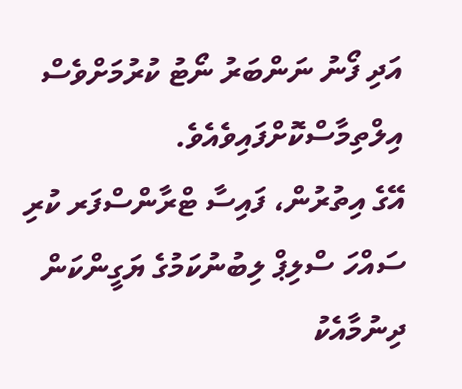އަދި ފޯނު ނަންބަރު ނޯޓު ކުރުމަށްވެސް އިލްތިމާސްކޮށްފައިވެއެވެ.
އޭގެ އިތުރުން، ފައިސާ ޓްރާންސްފަރ ކުރި ސައްހަ ސްލިޕް ލިބުނުކަމުގެ ޔަގީންކަން ދިނުމާއެކު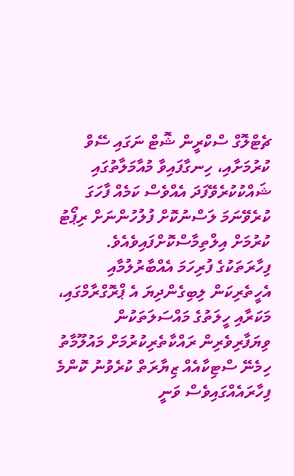ޗެޓްލޮގް ސްކްރީން ޝޮޓް ނަގައި ސޭވް ކުރުމަށާއި، ހިނގާފައިވާ މުއާމަލާތުގައި ޝައްކުކުރެވޭފަދަ އެއްވެސް ކަމެއް ފާހަގަ ކުރެވޭނަމަ ލަސްނުކޮށް ފުލުހުންނަށް ރިޕޯޓު ކުރުމަށް އިލްތިމާސްކޮށްފައިވެއެވެ.
ފިހާރަތަކުގެ ފުރިހަމަ އެއްބާރުލުމާއި އެހީތެރިކަން ލިބިގެންދިޔަ އެ ޕްރޮގްރާމްގައި، މަކަރާއި ހީލަތުގެ މައްސަލަތަކުން ވިޔަފާރިވެރިން ރައްކާތެރިކުރުމަށް މައުލޫމާތު ހިމެނޭ ސްޓިކާއެއް ޒިޔާރަތް ކުރެވުނު ކޮންމެ ފިހާރައެއްގައިވެސް ވަނީ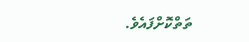ތަތްކޮށްފައެވެ.